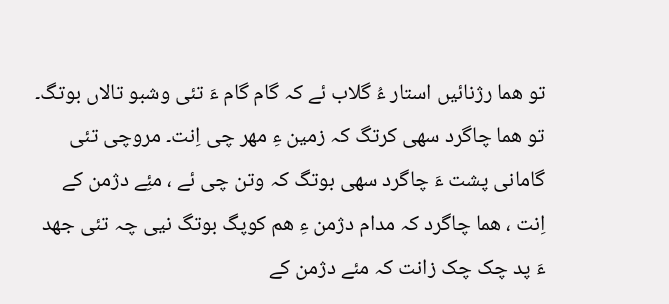تو ھما رژنائیں استار ءُ گلاب ئے کہ گام گام ءَ تئی وشبو تالاں بوتگ۔ تو ھما چاگرد سھی کرتگ کہ زمین ءِ مھر چی اِنت۔ مروچی تئی گامانی پشت ءَ چاگرد سھی بوتگ کہ وتن چی ئے ، مئِے دژمن کے اِنت ، ھما چاگرد کہ مدام دژمن ءِ ھم کوپگ بوتگ نیی چہ تئی جھد ءَ پد چک چک زانت کہ مئے دژمن کے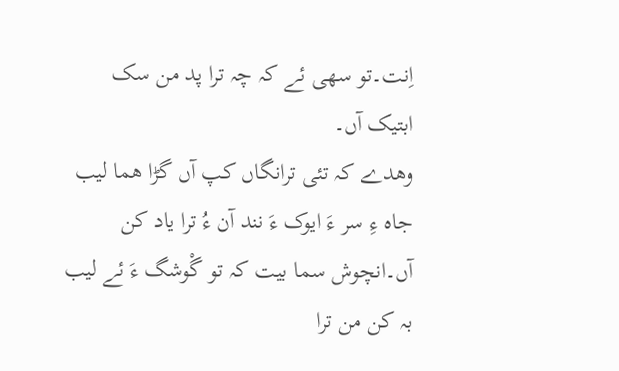اِنت۔تو سھی ئے کہ چہ ترا پد من سک ابتیک آں۔
وھدے کہ تئی ترانگاں کپ آں گڑا ھما لیب جاہ ءِ سر ءَ ایوک ءَ نند آن ءُ ترا یاد کن آں۔انچوش سما بیت کہ تو گْوشگ ءَ ئے لیب بہ کن من ترا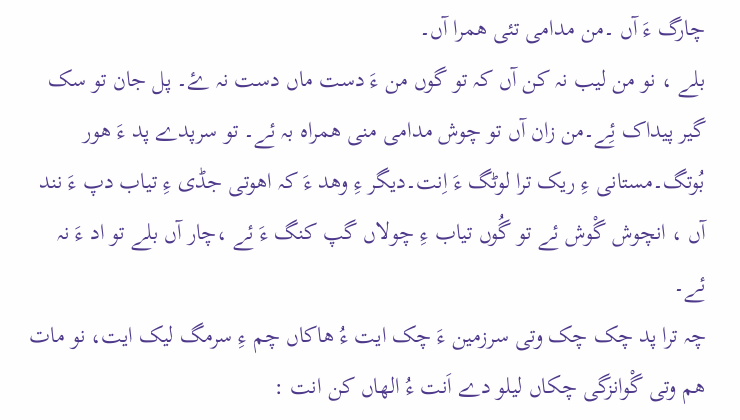چارگ ءَ آں ۔من مدامی تئی ھمرا آں۔
بلے ، نو من لیب نہ کن آں کہ تو گوں من ءَ دست ماں دست نہ ۓ۔ پل جان تو سک گیر پیداک ئِے۔من زان آں تو چوش مدامی منی ھمراہ بہ ئے۔ تو سرپدے پد ءَ ھور بُوتگ۔مستانی ءِ ریک ترا لوٹگ ءَ اِنت۔دیگر ءِ وھد ءَ کہ اھوتی جڈی ءِ تیاب دپ ءَ نند آں ، انچوش گْوش ئے تو گُوں تیاب ءِ چولاں گپ کنگ ءَ ئے ،چار آں بلے تو اد ءَ نہ ئے۔
چہ ترا پد چک چک وتی سرزمین ءَ چک ایت ءُ ھاکاں چم ءِ سرمگ لیک ایت، نو مات ھم وتی گْوانزگی چکاں لیلو دے اَنت ءُ الھاں کن انت :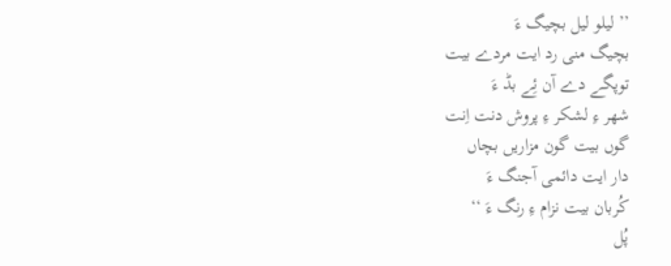’’ لیلو لیل بچیگ ءَ
بچیگ منی رد ایت مردے بیت
توپگے دے آن ئِے بڈ ءَ
شھر ءِ لشکر ءِ پروش دنت اِنت
گوں بیت گون مزاریں بچاں
دار ایت دائمی آجنگ ءَ
کُربان بیت نزام ءِ رنگ ءَ ‘‘
پُل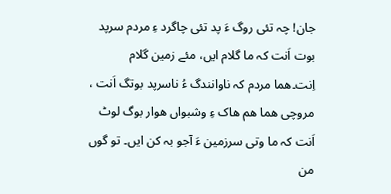جان! چہ تئی روگ ءَ پد تئی چاگرد ءِ مردم سرپد بوت اَنت کہ ما گلام ایں، مئے زمین گلام اِنت۔ھما مردم کہ ناوانندگ ءُ ناسرپد بوتگ اَنت ، مروچی ھما ھم ھاک ءِ وشبواں ھوار بوگ لوٹ اَنت کہ ما وتی سرزمین ءَ آجو بہ کن ایں۔ تو گوں من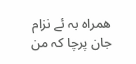ھمراہ بہ ئے نزام جان پرچا کہ من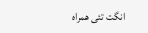انگت تئی ھمراہ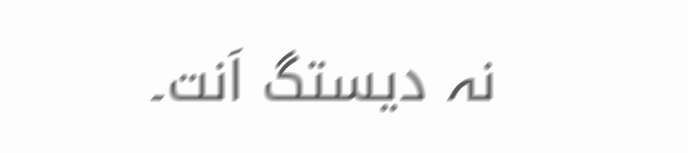نہ دیستگ اَنت۔